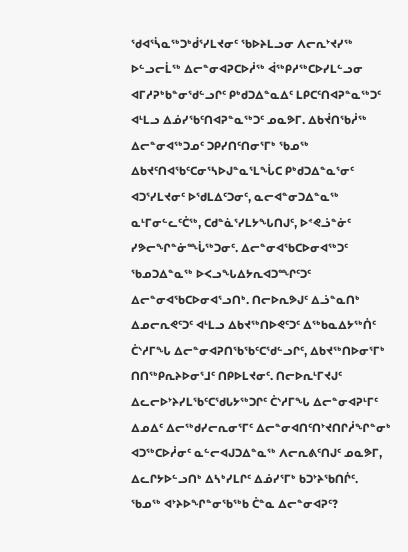ᖁᐊᕐᓵᓇᖅᑐᒃᑰᕐᓯᒪᔪᓂᑦ ᖃᐅᔨᒪᓗᓂ ᐱᓕᕆᔾᔪᓯᖅ ᐅᓪᓗᓕᒫᖅ ᐃᓕᓐᓂᐊᕈᑕᐅᓲᖅ ᐋᖅᑭᓱᖅᑕᐅᓯᒪᓪᓗᓂ ᐊᒥᓱᕈᒃᑲᓐᓂᖁᓪᓗᒋᑦ ᑭᒃᑯᑐᐃᓐᓇᐃᑦ ᒪᑭᑕᑦᑎᐊᕈᓐᓇᖅᑐᑦ ᐊᒻᒪᓗ ᐃᓅᓯᖃᑦᑎᐊᕈᓐᓇᖅᑐᑦ ᓄᓇᕗᒥ. ᐃᑲᔫᑎᖃᓲᖅ ᐃᓕᓐᓂᐊᖅᑐᓄᑦ ᑐᑭᓯᑎᑦᑎᓂᕐᒥᒃ ᖃᓄᖅ ᐃᑲᔪᑦᑎᐊᖃᑦᑕᓂᕐᓴᐅᒍᓐᓇᕐᒪᖔᑕ ᑭᒃᑯᑐᐃᓐᓇᕐᓂᑦ ᐊᑐᕐᓯᒪᔪᓂᑦ ᐅᖁᒪᐃᑦᑐᓂᑦ, ᓇᓕᐊᓐᓂᑐᐃᓐᓇᖅ ᓇᒻᒥᓂᓪᓚᑦᑖᖅ, ᑕᑯᓐᓈᕐᓯᒪᔭᖓᑎᒍᑦ, ᐅᕝᕙᓘᓐᓃᑦ ᓯᕗᓕᖏᓐᓃᙶᖅᑐᓂᑦ. ᐃᓕᓐᓂᐊᖃᑕᐅᓂᐊᖅᑐᑦ ᖃᓄᑐᐃᓐᓇᖅ ᐅᐸᓗᖓᐃᔭᕆᐊᑐᙱᑦᑐᑦ ᐃᓕᓐᓂᐊᖃᑕᐅᓂᐊᕐᓗᑎᒃ. ᑎᓕᐅᕆᕗᒍᑦ ᐃᓘᓐᓇᑎᒃ ᐃᓄᓕᕆᕙᑦᑐᑦ ᐊᒻᒪᓗ ᐃᑲᔪᖅᑎᐅᕙᑦᑐᑦ ᐃᖅᑲᓇᐃᔭᖅᑏᑦ ᑖᔅᓱᒥᖓ ᐃᓕᓐᓂᐊᕈᑎᖃᖃᑦᑕᖁᓪᓗᒋᑦ, ᐃᑲᔪᖅᑎᐅᓂᕐᒥᒃ ᑎᑎᖅᑭᕆᔨᐅᓂᕐᒧᑦ ᑎᑭᐅᒪᔪᓂᑦ. ᑎᓕᐅᕆᒻᒥᔪᒍᑦ ᐃᓚᓕᐅᔾᔨᓯᒪᖃᑦᑕᖁᒐᔭᖅᑐᒋᑦ ᑖᔅᓱᒥᖓ ᐃᓕᓐᓂᐊᕈᒻᒥᑦ ᐃᓄᐃᑦ ᐃᓕᖅᑯᓯᓕᕆᓂᕐᒥᑦ ᐃᓕᓐᓂᐊᑎᑦᑎᔾᔪᑎᒋᓲᖏᓐᓂᒃ ᐊᑐᖅᑕᐅᓲᓂᑦ ᓇᓪᓕᐊᒍᑐᐃᓐᓇᖅ ᐱᓕᕆᕕᑦᑎᒍᑦ ᓄᓇᕗᒥ, ᐃᓚᒋᔭᐅᓪᓗᑎᒃ ᐃᓴᒃᓯᒪᒋᑦ ᐃᓅᓯᕐᒥᒃ ᑲᑐᔾᔨᖃᑎᒌᑦ.
ᖃᓄᖅ ᐊᔾᔨᐅᖏᓐᓂᖃᖅᑲ ᑖᓐᓇ ᐃᓕᓐᓂᐊᕈᑦ?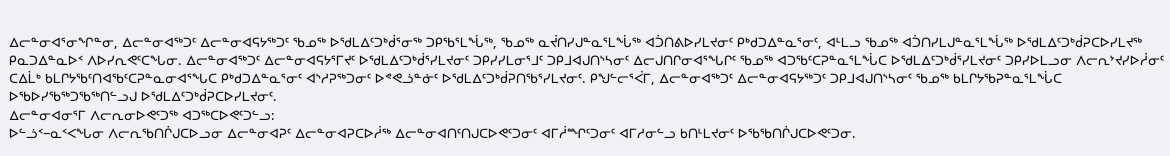ᐃᓕᓐᓂᐊᕐᓂᖏᓐᓂ, ᐃᓕᓐᓂᐊᖅᑐᑦ ᐃᓕᓐᓂᐊᕋᔭᖅᑐᑦ ᖃᓄᖅ ᐅᖁᒪᐃᑦᑐᒃᑰᕐᓂᖅ ᑐᑭᖃᕐᒪᖔᖅ, ᖃᓄᖅ ᓇᔫᑎᓯᒍᓐᓇᕐᒪᖔᖅ ᐊᑑᑎᕕᐅᓯᒪᔪᓂᑦ ᑭᒃᑯᑐᐃᓐᓇᕐᓂᑦ, ᐊᒻᒪᓗ ᖃᓄᖅ ᐊᑑᑎᓯᒪᒍᓐᓇᕐᒪᖔᖅ ᐅᖁᒪᐃᑦᑐᒃᑰᕈᑕᐅᓯᒪᔪᖅ ᑭᓇᑐᐃᓐᓇᐅᑉ ᐱᐅᓯᕆᕙᑦᑕᖓᓂ. ᐃᓕᓐᓂᐊᖅᑐᑦ ᐃᓕᓐᓂᐊᕋᔭᕐᒥᔪᑦ ᐅᖁᒪᐃᑦᑐᒃᑰᕐᓯᒪᔪᓂᑦ ᑐᑭᓯᓯᒪᓂᕐᒧᑦ ᑐᑭᒧᐊᒍᑎᔅᓴᓂᑦ ᐃᓕᒍᑎᒋᓂᐊᕐᖓᒋᑦ ᖃᓄᖅ ᐊᑐᖃᑦᑕᕈᓐᓇᕐᒪᖔᑕ ᐅᖁᒪᐃᑦᑐᒃᑰᕐᓯᒪᔪᓂᑦ ᑐᑭᓯᐅᒪᓗᓂ ᐱᓕᕆᔾᔪᓯᐅᓲᓂᑦ ᑕᐃᒫᒃ ᑲᒪᒋᔭᖃᑦᑎᐊᖃᑦᑕᕈᓐᓇᓂᐊᕐᖓᑕ ᑭᒃᑯᑐᐃᓐᓇᕐᓂᑦ ᐊᔅᓱᕈᖅᑐᓂᑦ ᐅᕝᕙᓘᓐᓃᑦ ᐅᖁᒪᐃᑦᑐᒃᑰᕈᑎᖃᕐᓯᒪᔪᓂᑦ. ᑭᖑᓪᓕᕐᐹᒥ, ᐃᓕᓐᓂᐊᖅᑐᑦ ᐃᓕᓐᓂᐊᕋᔭᖅᑐᑦ ᑐᑭᒧᐊᒍᑎᔅᓴᓂᑦ ᖃᓄᖅ ᑲᒪᒋᔭᖃᕈᓐᓇᕐᒪᖔᑕ ᐅᖃᐅᓯᖃᖅᑐᖃᖅᑎᓪᓗᒍ ᐅᖁᒪᐃᑦᑐᒃᑰᕈᑕᐅᓯᒪᔪᓂᑦ.
ᐃᓕᓐᓂᐊᓂᕐᒥ ᐱᓕᕆᓂᐅᕙᑦᑐᖅ ᐊᑐᖅᑕᐅᕙᑦᑐᓪᓗ:
ᐅᓪᓘᑉ−ᓇᑉᐸᖓᓂ ᐱᓕᕆᖃᑎᒌᒍᑕᐅᓗᓂ ᐃᓕᓐᓂᐊᕈᑦ ᐃᓕᓐᓂᐊᕈᑕᐅᓲᖅ ᐃᓕᓐᓂᐊᑎᑦᑎᒍᑕᐅᕙᑦᑐᓂᑦ ᐊᒥᓲᙱᑦᑐᓂᑦ ᐊᒥᓱᓂᓪᓗ ᑲᑎᒻᒪᔪᓂᑦ ᐅᖃᖃᑎᒌᒍᑕᐅᕙᑦᑐᓂ.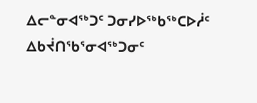ᐃᓕᓐᓂᐊᖅᑐᑦ ᑐᓂᓯᐅᖅᑲᖅᑕᐅᓲᑦ ᐃᑲᔫᑎᖃᕐᓂᐊᖅᑐᓂᑦ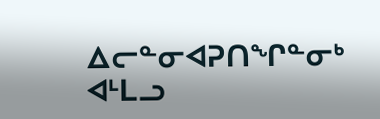ᐃᓕᓐᓂᐊᕈᑎᖏᓐᓂᒃ ᐊᒻᒪᓗ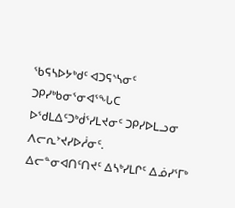ᖃᕋᓴᐅᔭᒃᑯᑦ ᐊᑐᕋᔅᓴᓂᑦ ᑐᑭᓯᒃᑲᓂᕐᓂᐊᕐᖓᑕ ᐅᖁᒪᐃᑦᑐᒃᑰᕐᓯᒪᔪᓂᑦ ᑐᑭᓯᐅᒪᓗᓂ ᐱᓕᕆᔾᔪᓯᐅᓲᓂᑦ.
ᐃᓕᓐᓂᐊᑎᑦᑎᔪᑦ ᐃᓴᒃᓯᒪᒋᑦ ᐃᓅᓯᕐᒥᒃ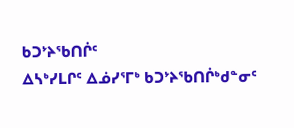ᑲᑐᔾᔨᖃᑎᒌᑦ
ᐃᓴᒃᓯᒪᒋᑦ ᐃᓅᓯᕐᒥᒃ ᑲᑐᔾᔨᖃᑎᒌᒃᑯᓐᓂᑦ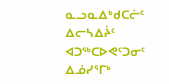ᓇᓗᓇᐃᒃᑯᑕᓖᑦ ᐃᓕᓴᐃᔩᑦ
ᐊᑐᖅᑕᐅᕙᑦᑐᓂᑦ ᐃᓅᓯᕐᒥᒃ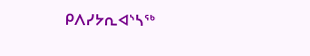ᑭᐱᓯᔭᕆᐊᔅᓴᖅ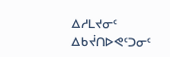ᐃᓱᒪᔪᓂᑦ ᐃᑲᔫᑎᐅᕙᑦᑐᓂᑦ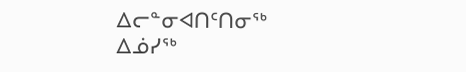ᐃᓕᓐᓂᐊᑎᑦᑎᓂᖅ
ᐃᓅᓯᖅ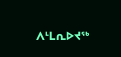ᐱᒻᒪᕆᐅᔪᖅ